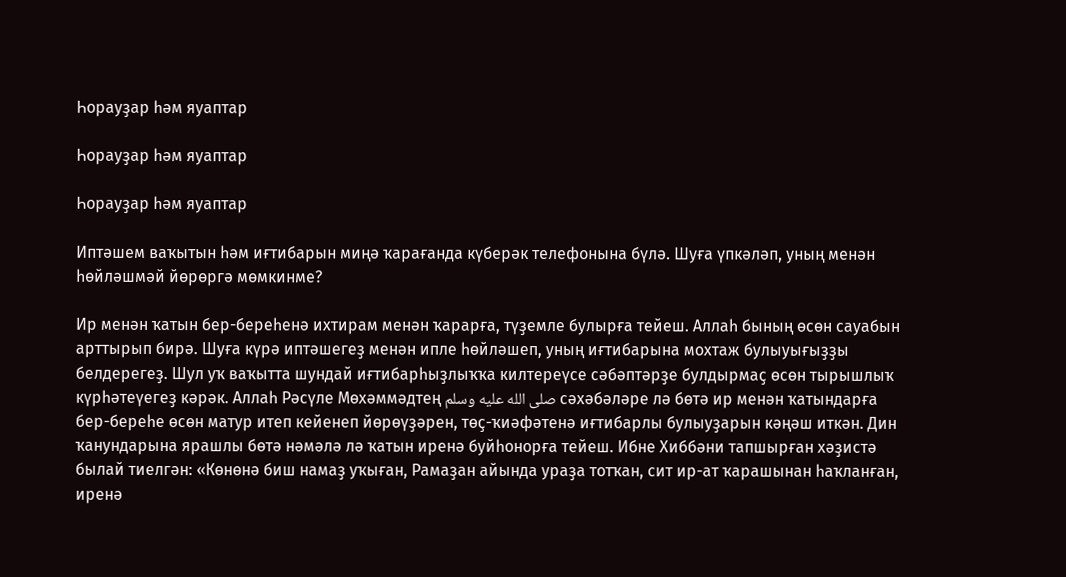Һорауҙар һәм яуаптар

Һорауҙар һәм яуаптар

Һорауҙар һәм яуаптар

Иптәшем ваҡытын һәм иғтибарын миңә ҡарағанда күберәк телефонына бүлә. Шуға үпкәләп, уның менән һөйләшмәй йөрөргә мөмкинме?

Ир менән ҡатын бер-береһенә ихтирам менән ҡарарға, түҙемле булырға тейеш. Аллаһ бының өсөн сауабын арттырып бирә. Шуға күрә иптәшегеҙ менән ипле һөйләшеп, уның иғтибарына мохтаж булыуығыҙҙы белдерегеҙ. Шул уҡ ваҡытта шундай иғтибарһыҙлыҡҡа килтереүсе сәбәптәрҙе булдырмаҫ өсөн тырышлыҡ күрһәтеүегеҙ кәрәк. Аллаһ Рәсүле Мөхәммәдтең صلى الله عليه وسلم сәхәбәләре лә бөтә ир менән ҡатындарға бер-береһе өсөн матур итеп кейенеп йөрөүҙәрен, төҫ-ҡиәфәтенә иғтибарлы булыуҙарын кәңәш иткән. Дин ҡанундарына ярашлы бөтә нәмәлә лә ҡатын иренә буйһонорға тейеш. Ибне Хиббәни тапшырған хәҙистә былай тиелгән: «Көнөнә биш намаҙ уҡыған, Рамаҙан айында ураҙа тотҡан, сит ир-ат ҡарашынан һаҡланған, иренә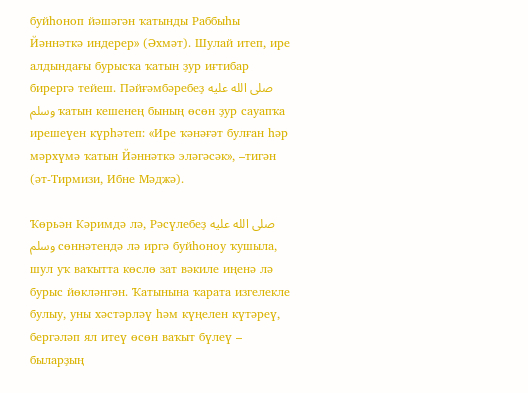буйһоноп йәшәгән ҡатынды Раббыһы Йәннәткә индерер» (Әхмәт). Шулай итеп, ире алдындағы бурысҡа ҡатын ҙур иғтибар бирергә тейеш. Пәйғәмбәребеҙ صلى الله عليه وسلم ҡатын кешенең бының өсөн ҙур сауапҡа ирешеүен күрһәтеп: «Ире ҡәнәғәт булған һәр мәрхүмә ҡатын Йәннәткә эләгәсәк», –тигән (әт-Тирмизи, Ибне Мәджә).

Ҡөрьән Кәримдә лә, Рәсүлебеҙ صلى الله عليه وسلم сөннәтендә лә иргә буйһоноу ҡушыла, шул уҡ ваҡытта көслө зат вәкиле иңенә лә бурыс йөкләнгән. Ҡатынына ҡарата изгелекле булыу, уны хәстәрләү һәм күңелен күтәреү, бергәләп ял итеү өсөн ваҡыт бүлеү – быларҙың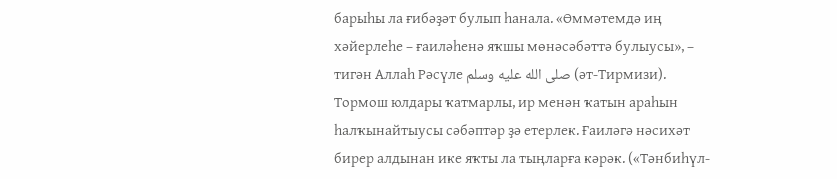барыһы ла ғибәҙәт булып һанала. «Өммәтемдә иң хәйерлеһе – ғаиләһенә яҡшы мөнәсәбәттә булыусы», – тигән Аллаһ Рәсүле صلى الله عليه وسلم (әт-Тирмизи). Тормош юлдары ҡатмарлы, ир менән ҡатын араһын һалҡынайтыусы сәбәптәр ҙә етерлек. Ғаиләгә нәсихәт бирер алдынан ике яҡты ла тыңларға кәрәк. («Тәнбиһүл-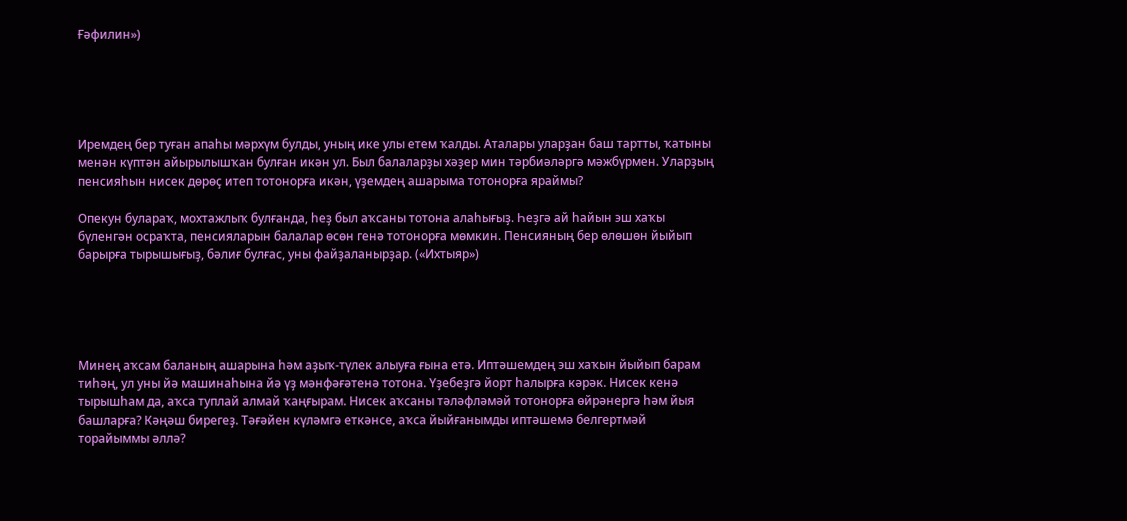Ғәфилин»)





Иремдең бер туған апаһы мәрхүм булды, уның ике улы етем ҡалды. Аталары уларҙан баш тартты, ҡатыны менән күптән айырылышҡан булған икән ул. Был балаларҙы хәҙер мин тәрбиәләргә мәжбүрмен. Уларҙың пенсияһын нисек дөрөҫ итеп тотонорға икән, үҙемдең ашарыма тотонорға яраймы?

Опекун булараҡ, мохтажлыҡ булғанда, һеҙ был аҡсаны тотона алаһығыҙ. Һеҙгә ай һайын эш хаҡы бүленгән осраҡта, пенсияларын балалар өсөн генә тотонорға мөмкин. Пенсияның бер өлөшөн йыйып барырға тырышығыҙ, бәлиғ булғас, уны файҙаланырҙар. («Ихтыяр»)





Минең аҡсам баланың ашарына һәм аҙыҡ-түлек алыуға ғына етә. Иптәшемдең эш хаҡын йыйып барам тиһәң, ул уны йә машинаһына йә үҙ мәнфәғәтенә тотона. Үҙебеҙгә йорт һалырға кәрәк. Нисек кенә тырышһам да, аҡса туплай алмай ҡаңғырам. Нисек аҡсаны тәләфләмәй тотонорға өйрәнергә һәм йыя башларға? Кәңәш бирегеҙ. Тәғәйен күләмгә еткәнсе, аҡса йыйғанымды иптәшемә белгертмәй торайыммы әллә?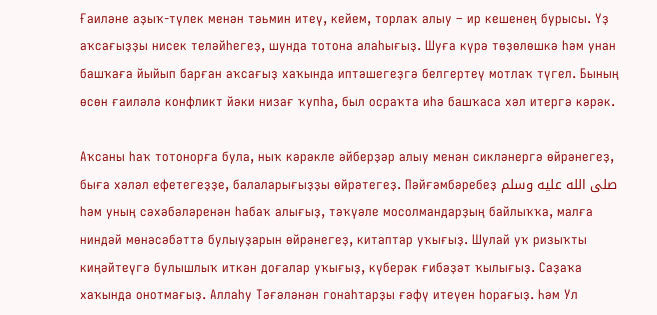Ғаиләне аҙыҡ-түлек менән тәьмин итеү, кейем, торлаҡ алыу – ир кешенең бурысы. Үҙ аҡсағыҙҙы нисек теләйһегеҙ, шунда тотона алаһығыҙ. Шуға күрә төҙөлөшкә һәм унан башҡаға йыйып барған аҡсағыҙ хаҡында иптәшегеҙгә белгертеү мотлаҡ түгел. Бының өсөн ғаиләлә конфликт йәки низағ ҡупһа, был осраҡта иһә башҡаса хәл итергә кәрәк.

Аҡсаны һаҡ тотонорға була, ныҡ кәрәкле әйберҙәр алыу менән сикләнергә өйрәнегеҙ, быға хәләл ефетегеҙҙе, балаларығыҙҙы өйрәтегеҙ. Пәйғәмбәребеҙ صلى الله عليه وسلم һәм уның сәхәбәләренән һабаҡ алығыҙ, тәҡүәле мосолмандарҙың байлыҡҡа, малға ниндәй мөнәсәбәттә булыуҙарын өйрәнегеҙ, китаптар уҡығыҙ. Шулай уҡ ризыҡты киңәйтеүгә булышлыҡ иткән доғалар уҡығыҙ, күберәк ғибәҙәт ҡылығыҙ. Саҙаҡа хаҡында онотмағыҙ. Аллаһу Тәғәләнән гонаһтарҙы ғәфү итеүен һорағыҙ. Һәм Ул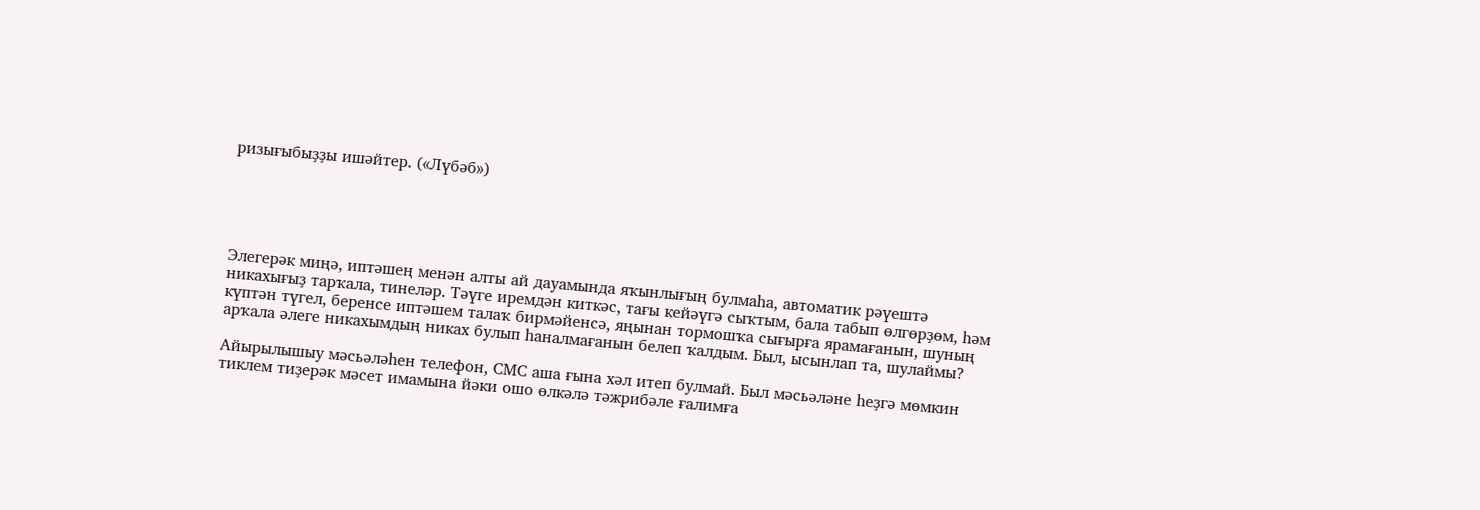ризығыбыҙҙы ишәйтер. («Лүбәб»)





Элегерәк миңә, иптәшең менән алты ай дауамында яҡынлығың булмаһа, автоматик рәүештә никахығыҙ тарҡала, тинеләр. Тәүге иремдән киткәс, тағы кейәүгә сыҡтым, бала табып өлгөрҙөм, һәм күптән түгел, беренсе иптәшем талаҡ бирмәйенсә, яңынан тормошҡа сығырға ярамағанын, шуның арҡала әлеге никахымдың никах булып һаналмағанын белеп ҡалдым. Был, ысынлап та, шулаймы?

Айырылышыу мәсьәләһен телефон, СМС аша ғына хәл итеп булмай. Был мәсьәләне һеҙгә мөмкин тиклем тиҙерәк мәсет имамына йәки ошо өлкәлә тәжрибәле ғалимға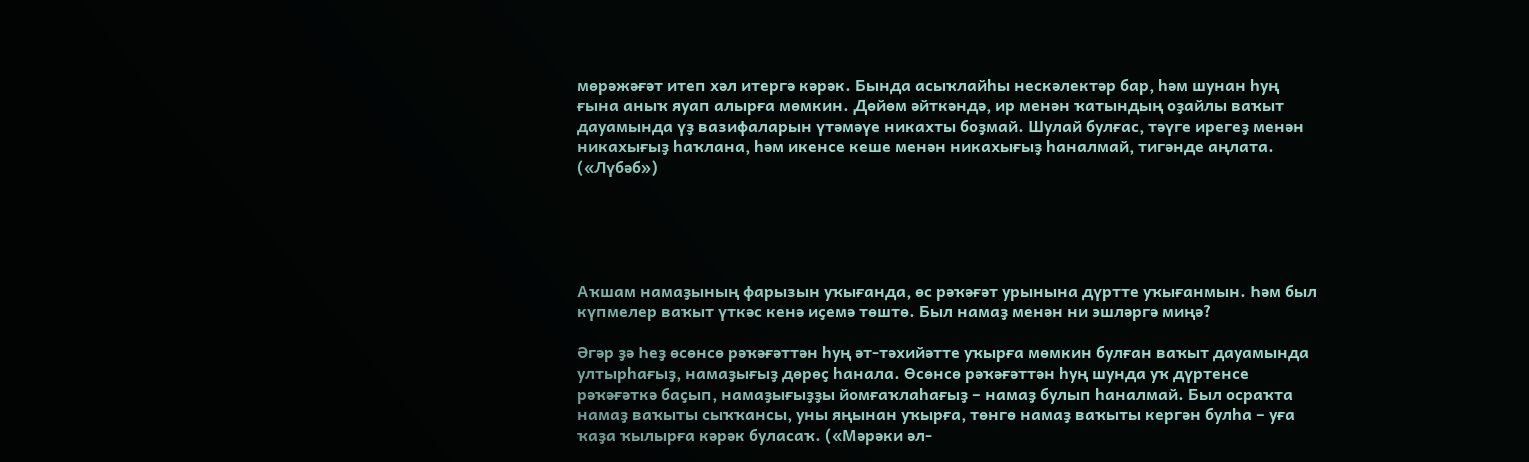мөрәжәғәт итеп хәл итергә кәрәк. Бында асыҡлайһы нескәлектәр бар, һәм шунан һуң ғына аныҡ яуап алырға мөмкин. Дөйөм әйткәндә, ир менән ҡатындың оҙайлы ваҡыт дауамында үҙ вазифаларын үтәмәүе никахты боҙмай. Шулай булғас, тәүге ирегеҙ менән никахығыҙ һаҡлана, һәм икенсе кеше менән никахығыҙ һаналмай, тигәнде аңлата. («Лүбәб»)





Аҡшам намаҙының фарызын уҡығанда, өс рәҡәғәт урынына дүртте уҡығанмын. Һәм был күпмелер ваҡыт үткәс кенә иҫемә төштө. Был намаҙ менән ни эшләргә миңә?

Әгәр ҙә Һеҙ өсөнсө рәҡәғәттән һуң әт-тәхийәтте уҡырға мөмкин булған ваҡыт дауамында ултырһағыҙ, намаҙығыҙ дөрөҫ һанала. Өсөнсө рәҡәғәттән һуң шунда уҡ дүртенсе рәҡәғәткә баҫып, намаҙығыҙҙы йомғаҡлаһағыҙ – намаҙ булып һаналмай. Был осраҡта намаҙ ваҡыты сыҡҡансы, уны яңынан уҡырға, төнгө намаҙ ваҡыты кергән булһа – уға ҡаҙа ҡылырға кәрәк буласаҡ. («Мәрәки әл-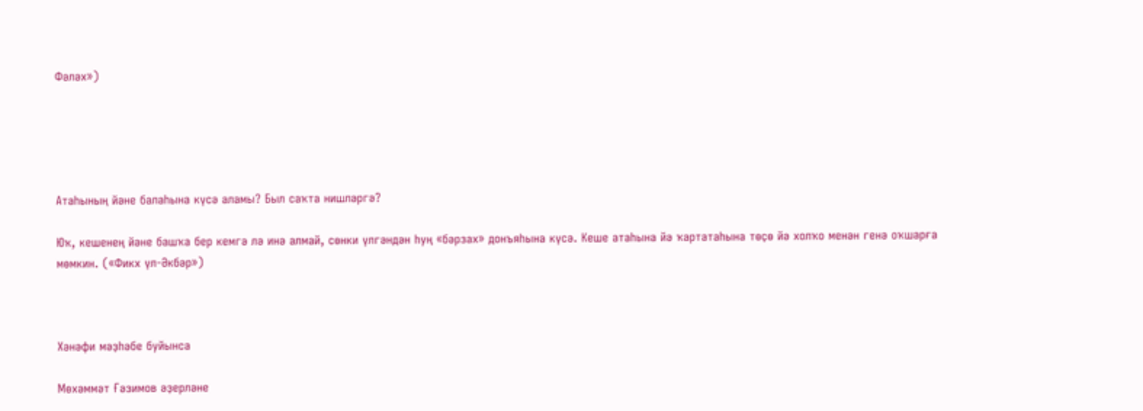Фәләх»)





Атаһының йәне балаһына күсә аламы? Был саҡта нишләргә?

Юҡ, кешенең йәне башҡа бер кемгә лә инә алмай, сөнки үлгәндән һуң «бәрзах» донъяһына күсә. Кеше атаһына йә ҡартатаһына төҫө йә холҡо менән генә оҡшарға мөмкин. («Фикх үл-Әкбәр»)



Хәнәфи мәҙһәбе буйынса

Мөхәммәт Ғәзимов әҙерләне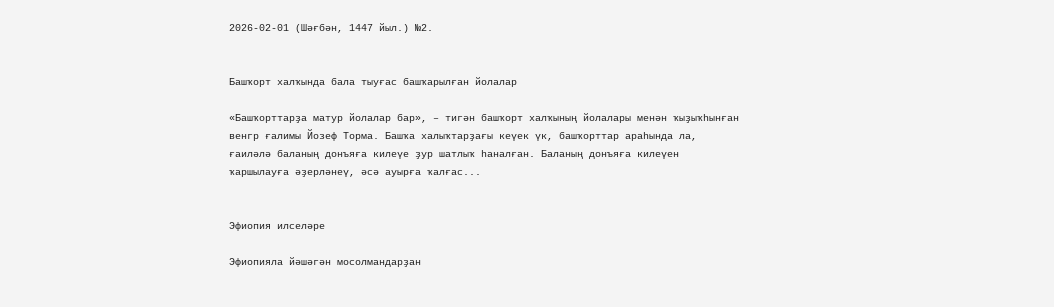2026-02-01 (Шәғбән, 1447 йыл.) №2.


Башҡорт халҡында бала тыуғас башҡарылған йолалар

«Башҡорттарҙа матур йолалар бар», – тигән башҡорт халҡының йолалары менән ҡыҙыҡһынған венгр ғалимы Йозеф Торма. Башҡа халыҡтарҙағы кеүек үк, башҡорттар араһында ла, ғаиләлә баланың донъяға килеүе ҙур шатлыҡ һаналған. Баланың донъяға килеүен ҡаршылауға әҙерләнеү, әсә ауырға ҡалғас...


Эфиопия илселәре

Эфиопияла йәшәгән мосолмандарҙан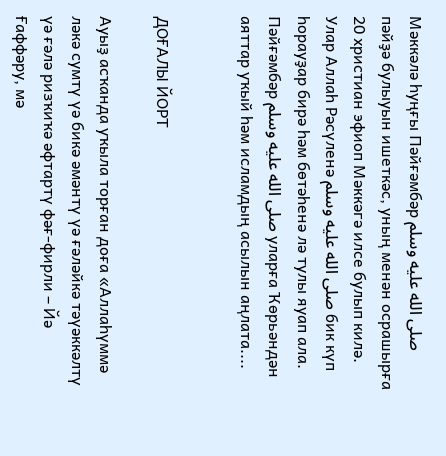Мәккәлә һуңғы Пәйғәмбәр صلى الله عليه وسلم пәйҙә булыуын ишеткәс, уның менән осрашырға 20 христиан эфиоп Мәккәгә илсе булып килә. Улар Аллаһ Рәсүленә صلى الله عليه وسلم бик күп һорауҙар бирә һәм бөтәһенә лә тулы яуап ала. Пәйғәмбәр صلى الله عليه وسلم уларға Ҡөрьәндән аяттар уҡый һәм исламдың асылын аңлата....


ДОҒАЛЫ ЙОРТ

Ауыҙ асҡанда уҡыла торған доға «Аллаһүммә ләкә сумтү үә бикә әмәнтү үә ғәләйкә тәүәккәлтү үә ғәлә ризҡиҡә әфтартү фәғ-фирли – Йә Ғаффәру, мә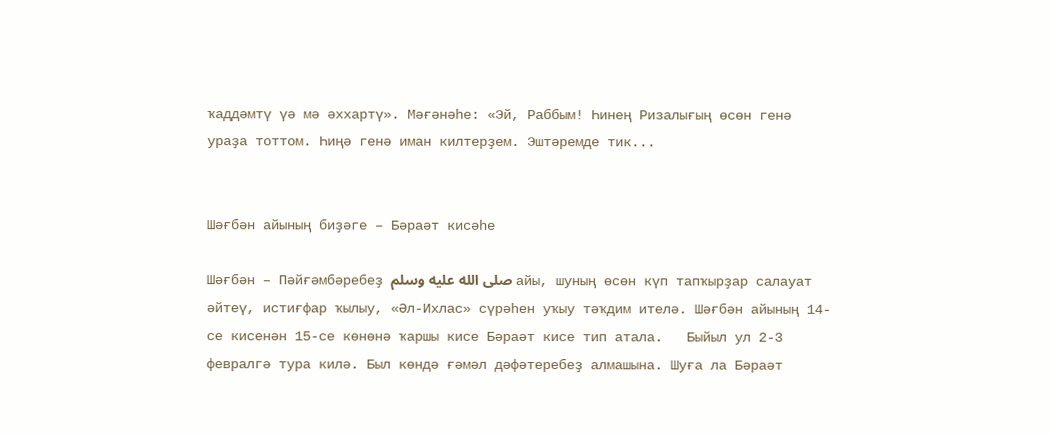ҡаддәмтү үә мә әххартү». Мәғәнәһе: «Эй, Раббым! Һинең Ризалығың өсөн генә ураҙа тоттом. Һиңә генә иман килтерҙем. Эштәремде тик...


Шәғбән айының биҙәге – Бәраәт кисәһе

Шәғбән – Пәйғәмбәребеҙ صلى الله عليه وسلم айы, шуның өсөн күп тапҡырҙар салауат әйтеү, истиғфар ҡылыу, «Әл-Ихлас» сүрәһен уҡыу тәҡдим ителә. Шәғбән айының 14-се кисенән 15-се көнөнә ҡаршы кисе Бәраәт кисе тип атала.   Быйыл ул 2-3 февралгә тура килә. Был көндә ғәмәл дәфәтеребеҙ алмашына. Шуға ла Бәраәт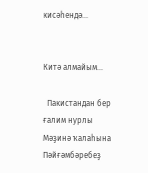кисәһендә...


Китә алмайым...

  Пакистандан бер ғалим нурлы Мәҙинә ҡалаһына Пәйғәмбәребеҙ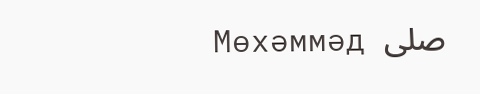Мөхәммәд صلى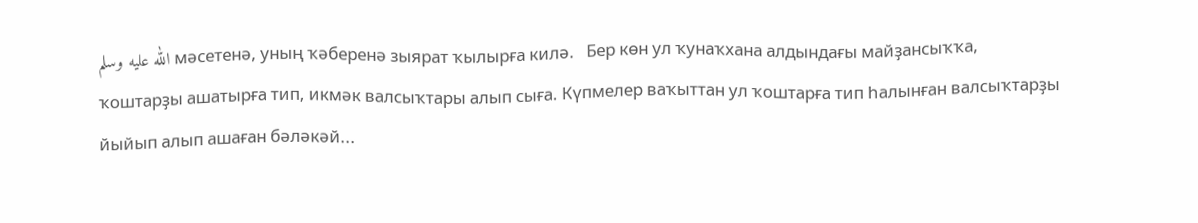الله عليه وسلم мәсетенә, уның ҡәберенә зыярат ҡылырға килә.   Бер көн ул ҡунаҡхана алдындағы майҙансыҡҡа, ҡоштарҙы ашатырға тип, икмәк валсыҡтары алып сыға. Күпмелер ваҡыттан ул ҡоштарға тип һалынған валсыҡтарҙы йыйып алып ашаған бәләкәй...